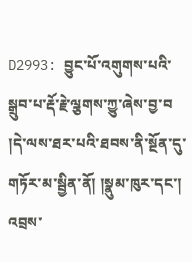D2993: བྱུང་པོ་འགུགས་པའི་སྒྲུབ་པ་རྡོ་རྗེ་ལྕགས་ཀྱུ་ཞེས་བྱ་བ
།དེ་ལས་ཐར་པའི་ཐབས་ནི་སྔོན་དུ་གཏོར་མ་སྦྱིན་ནོ། །སྣུམ་ཁུར་དང་། འབྲས་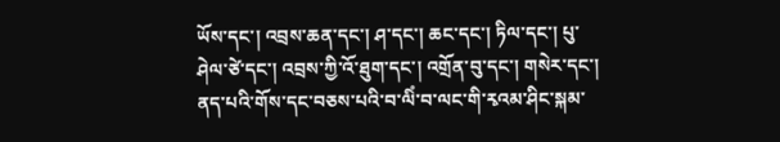ཡོས་དང་། འབྲས་ཆན་དང་། ཤ་དང་། ཆང་དང་། ཏིལ་དང་། པུ་ཤེལ་ཙེ་དང་། འབྲས་ཀྱི་འོ་ཐུག་དང་། འགྲོན་བུ་དང་། གསེར་དང་། ནད་པའི་གོས་དང་བཅས་པའི་བ་ལིཾ་བ་ལང་གི་རྭའམ་ཤིང་སྐམ་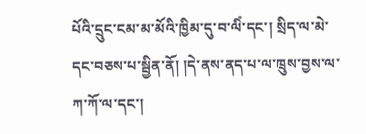པོའི་དྲུང་ངམ་མ་མོའི་ཁྱིམ་དུ་བ་ལིཾ་དང་། སྲིད་ལ་མེ་དང་བཅས་པ་སྦྱིན་ནོ། །དེ་ནས་ནད་པ་ལ་ཁྲུས་བྱས་ལ་ཀ་ཀོ་ལ་དང་།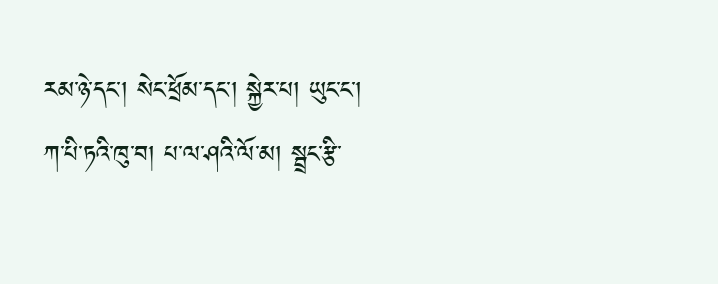རམ་ཉེ་དང་། སེང་ཕྲོམ་དང་། སྐྱེར་པ། ཡུང་ང་། ཀ་པི་ཏའི་ཁུ་བ། པ་ལ་ཤའི་ལོ་མ། སྦྲང་རྩི་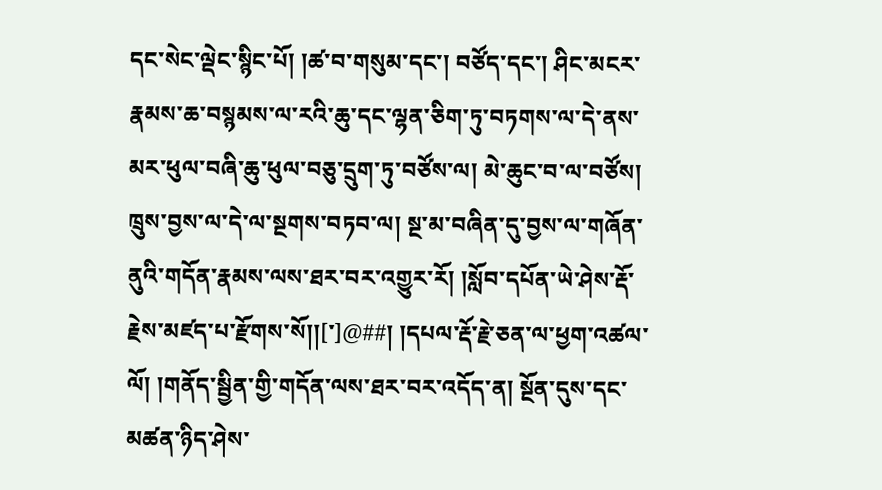དང་སེང་ལྡེང་སྙིང་པོ། །ཚ་བ་གསུམ་དང་། བཙོད་དང་། ཤིང་མངར་རྣམས་ཆ་བསྙམས་ལ་རའི་ཆུ་དང་ལྷན་ཅིག་ཏུ་བཏགས་ལ་དེ་ནས་མར་ཕུལ་བཞི་ཆུ་ཕུལ་བཅུ་དྲུག་ཏུ་བཙོས་ལ། མེ་ཆུང་བ་ལ་བཙོས། ཁྲུས་བྱས་ལ་དེ་ལ་སྔགས་བཏབ་ལ། སྔ་མ་བཞིན་དུ་བྱས་ལ་གཞོན་ནུའི་གདོན་རྣམས་ལས་ཐར་བར་འགྱུར་རོ། །སློབ་དཔོན་ཡེ་ཤེས་རྡོ་རྗེས་མཛད་པ་རྫོགས་སོ།།[་]@##། །དཔལ་རྡོ་རྗེ་ཅན་ལ་ཕྱག་འཚལ་ལོ། །གནོད་སྦྱིན་གྱི་གདོན་ལས་ཐར་བར་འདོད་ན། སྔོན་དུས་དང་མཚན་ཉིད་ཤེས་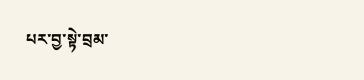པར་བྱ་སྟེ་བྲམ་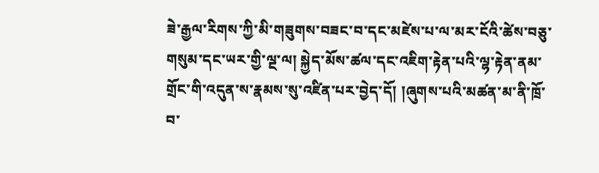ཟེ་རྒྱལ་རིགས་ཀྱི་མི་གཟུགས་བཟང་བ་དང་མཛེས་པ་ལ་མར་ངོའི་ཚེས་བཅུ་གསུམ་དང་ཡར་གྱི་ལྔ་ལ། སྐྱེད་མོས་ཚལ་དང་འཇིག་རྟེན་པའི་ལྷ་རྟེན་ནམ་གྲོང་གི་འདུན་ས་རྣམས་སུ་འཛིན་པར་བྱེད་དོ། །ཞུགས་པའི་མཚན་མ་ནི་ཁྲོ་བ་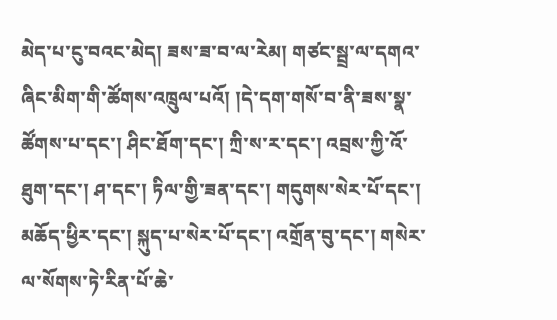མེད་པ་ངུ་བའང་མེད། ཟས་ཟ་བ་ལ་རེམ། གཙང་སྦྲ་ལ་དགའ་ཞིང་མིག་གི་ཚོགས་འཁྲུལ་པའོ། །དེ་དག་གསོ་བ་ནི་ཟས་སྣ་ཚོགས་པ་དང་། ཤིང་ཐོག་དང་། ཀྲི་ས་ར་དང་། འབྲས་ཀྱི་འོ་ཐུག་དང་། ཤ་དང་། ཏིལ་གྱི་ཟན་དང་། གདུགས་སེར་པོ་དང་། མཆོད་ཕྱིར་དང་། སྐུད་པ་སེར་པོ་དང་། འགྲོན་བུ་དང་། གསེར་ལ་སོགས་ཏེ་རིན་པོ་ཆེ་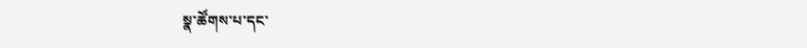སྣ་ཚོགས་པ་དང་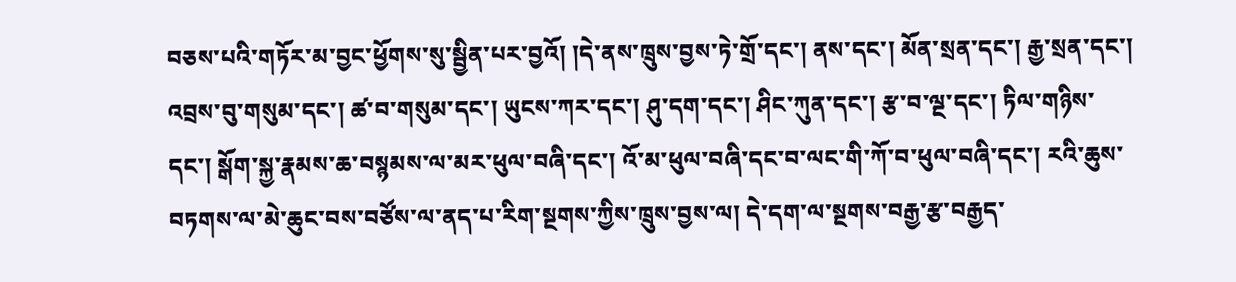བཅས་པའི་གཏོར་མ་བྱང་ཕྱོགས་སུ་སྦྱིན་པར་བྱའོ། །དེ་ནས་ཁྲུས་བྱས་ཏེ་གྲོ་དང་། ནས་དང་། མོན་སྲན་དང་། རྒྱ་སྲན་དང་། འབྲས་བུ་གསུམ་དང་། ཚ་བ་གསུམ་དང་། ཡུངས་ཀར་དང་། ཤུ་དག་དང་། ཤིང་ཀུན་དང་། རྩ་བ་ལྔ་དང་། ཏིལ་གཉིས་དང་། སྒོག་སྐྱ་རྣམས་ཆ་བསྙམས་ལ་མར་ཕུལ་བཞི་དང་། འོ་མ་ཕུལ་བཞི་དང་བ་ལང་གི་ཀོ་བ་ཕུལ་བཞི་དང་། རའི་ཆུས་བཏགས་ལ་མེ་ཆུང་བས་བཙོས་ལ་ནད་པ་རིག་སྔགས་ཀྱིས་ཁྲུས་བྱས་ལ། དེ་དག་ལ་སྔགས་བརྒྱ་རྩ་བརྒྱད་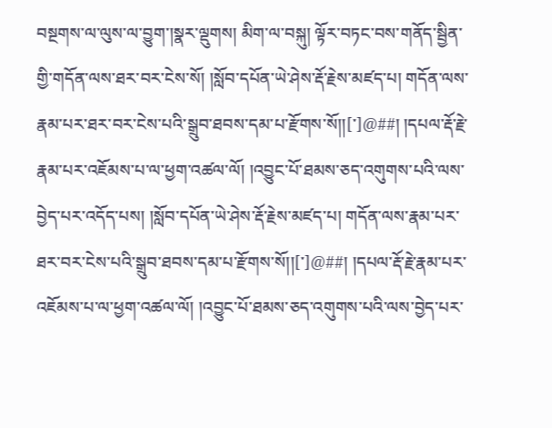བསྔགས་ལ་ལུས་ལ་བྱུག་།སྣར་ལྡུགས། མིག་ལ་བསྐུ། ལྟོར་བཏང་བས་གནོད་སྦྱིན་གྱི་གདོན་ལས་ཐར་བར་ངེས་སོ། །སློབ་དཔོན་ཡེ་ཤེས་རྡོ་རྗེས་མཛད་པ། གདོན་ལས་རྣམ་པར་ཐར་བར་ངེས་པའི་སྒྲུབ་ཐབས་དམ་པ་རྫོགས་སོ།།[་]@##། །དཔལ་རྡོ་རྗེ་རྣམ་པར་འཇོམས་པ་ལ་ཕྱག་འཚལ་ལོ། །འབྱུང་པོ་ཐམས་ཅད་འགུགས་པའི་ལས་བྱེད་པར་འདོད་པས། །སློབ་དཔོན་ཡེ་ཤེས་རྡོ་རྗེས་མཛད་པ། གདོན་ལས་རྣམ་པར་ཐར་བར་ངེས་པའི་སྒྲུབ་ཐབས་དམ་པ་རྫོགས་སོ།།[་]@##། །དཔལ་རྡོ་རྗེ་རྣམ་པར་འཇོམས་པ་ལ་ཕྱག་འཚལ་ལོ། །འབྱུང་པོ་ཐམས་ཅད་འགུགས་པའི་ལས་བྱེད་པར་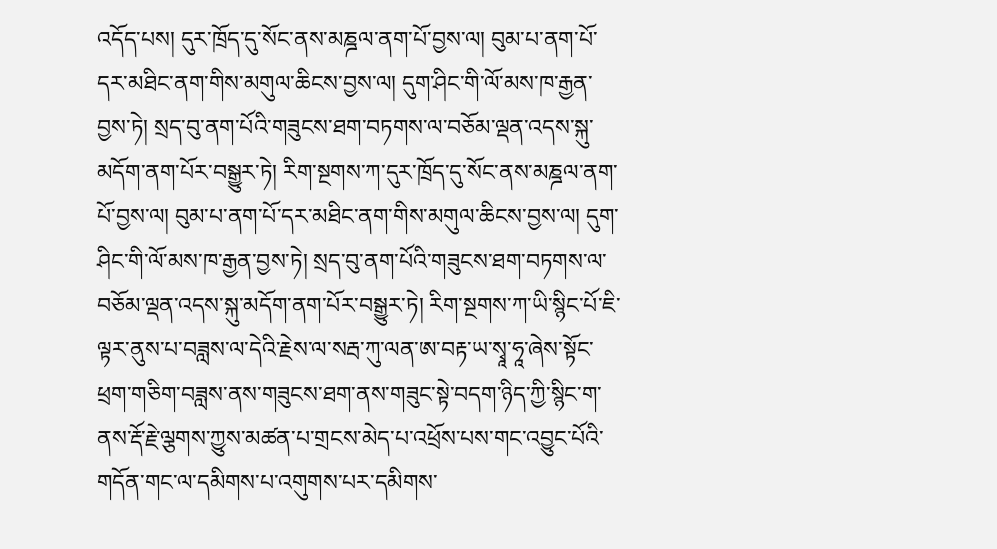འདོད་པས། དུར་ཁྲོད་དུ་སོང་ནས་མཎྜལ་ནག་པོ་བྱས་ལ། བུམ་པ་ནག་པོ་དར་མཐིང་ནག་གིས་མགུལ་ཆིངས་བྱས་ལ། དུག་ཤིང་གི་ལོ་མས་ཁ་རྒྱན་བྱས་ཏེ། སྲད་བུ་ནག་པོའི་གཟུངས་ཐག་བཏགས་ལ་བཅོམ་ལྡན་འདས་སྐུ་མདོག་ནག་པོར་བསྒྱུར་ཏེ། རིག་སྔགས་ཀ་དུར་ཁྲོད་དུ་སོང་ནས་མཎྜལ་ནག་པོ་བྱས་ལ། བུམ་པ་ནག་པོ་དར་མཐིང་ནག་གིས་མགུལ་ཆིངས་བྱས་ལ། དུག་ཤིང་གི་ལོ་མས་ཁ་རྒྱན་བྱས་ཏེ། སྲད་བུ་ནག་པོའི་གཟུངས་ཐག་བཏགས་ལ་བཅོམ་ལྡན་འདས་སྐུ་མདོག་ནག་པོར་བསྒྱུར་ཏེ། རིག་སྔགས་ཀ་ཡི་སྙིང་པོ་ཇི་ལྟར་ནུས་པ་བཟླས་ལ་དེའི་རྗེས་ལ་སརྦ་ཀུ་ལན་ཨ་བརྟ་ཡ་སྭཱ་ཧཱ་ཞེས་སྟོང་ཕྲག་གཅིག་བཟླས་ནས་གཟུངས་ཐག་ནས་གཟུང་སྟེ་བདག་ཉིད་ཀྱི་སྙིང་ག་ནས་རྡོ་རྗེ་ལྕགས་ཀྱུས་མཚན་པ་གྲངས་མེད་པ་འཕྲོས་པས་གང་འབྱུང་པོའི་གདོན་གང་ལ་དམིགས་པ་འགུགས་པར་དམིགས་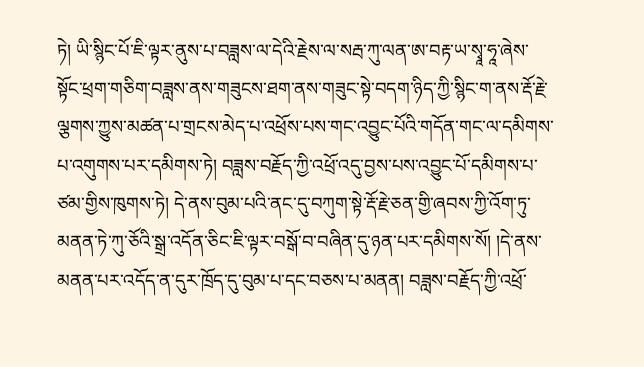ཏེ། ཡི་སྙིང་པོ་ཇི་ལྟར་ནུས་པ་བཟླས་ལ་དེའི་རྗེས་ལ་སརྦ་ཀུ་ལན་ཨ་བརྟ་ཡ་སྭཱ་ཧཱ་ཞེས་སྟོང་ཕྲག་གཅིག་བཟླས་ནས་གཟུངས་ཐག་ནས་གཟུང་སྟེ་བདག་ཉིད་ཀྱི་སྙིང་ག་ནས་རྡོ་རྗེ་ལྕགས་ཀྱུས་མཚན་པ་གྲངས་མེད་པ་འཕྲོས་པས་གང་འབྱུང་པོའི་གདོན་གང་ལ་དམིགས་པ་འགུགས་པར་དམིགས་ཏེ། བཟླས་བརྗོད་ཀྱི་འཕྲོ་འདུ་བྱས་པས་འབྱུང་པོ་དམིགས་པ་ཙམ་གྱིས་ཁུགས་ཏེ། དེ་ནས་བུམ་པའི་ནང་དུ་བཀུག་སྟེ་རྡོ་རྗེ་ཅན་གྱི་ཞབས་ཀྱི་འོག་ཏུ་མནན་ཏེ་ཀུ་ཅོའི་སྒྲ་འདོན་ཅིང་ཇི་ལྟར་བསྒོ་བ་བཞིན་དུ་ཉན་པར་དམིགས་སོ། །དེ་ནས་མནན་པར་འདོད་ན་དུར་ཁྲོད་དུ་བུམ་པ་དང་བཅས་པ་མནན། བཟླས་བརྗོད་ཀྱི་འཕྲོ་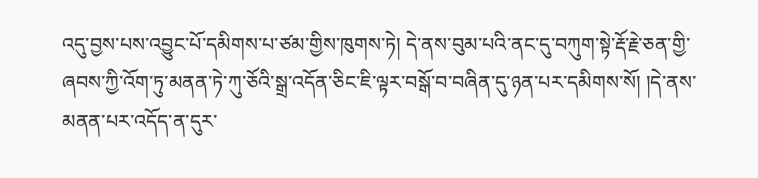འདུ་བྱས་པས་འབྱུང་པོ་དམིགས་པ་ཙམ་གྱིས་ཁུགས་ཏེ། དེ་ནས་བུམ་པའི་ནང་དུ་བཀུག་སྟེ་རྡོ་རྗེ་ཅན་གྱི་ཞབས་ཀྱི་འོག་ཏུ་མནན་ཏེ་ཀུ་ཅོའི་སྒྲ་འདོན་ཅིང་ཇི་ལྟར་བསྒོ་བ་བཞིན་དུ་ཉན་པར་དམིགས་སོ། །དེ་ནས་མནན་པར་འདོད་ན་དུར་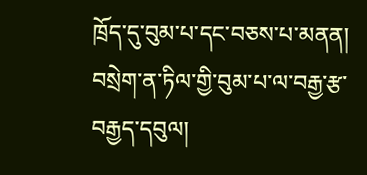ཁྲོད་དུ་བུམ་པ་དང་བཅས་པ་མནན། བསྲེག་ན་ཏིལ་གྱི་བུམ་པ་ལ་བརྒྱ་རྩ་བརྒྱད་དབུལ།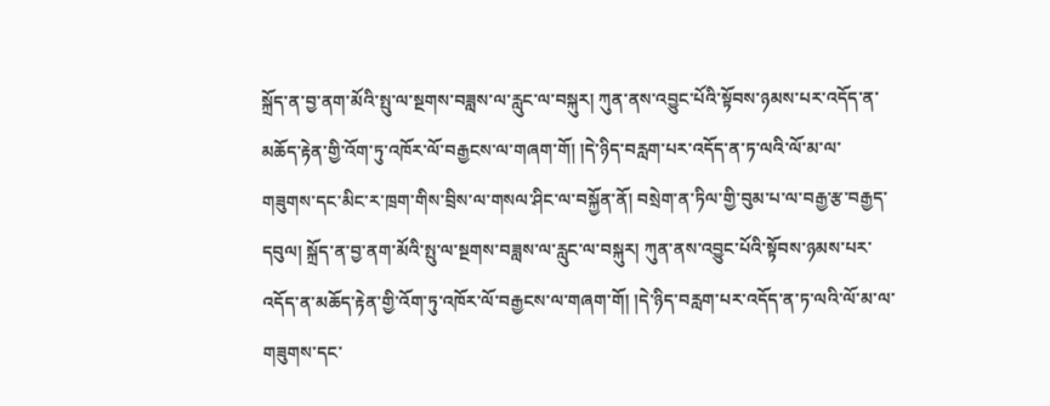སྐྲོད་ན་བྱ་ནག་མོའི་སྤུ་ལ་སྔགས་བཟླས་ལ་རླུང་ལ་བསྐུར། ཀུན་ནས་འབྱུང་པོའི་སྟོབས་ཉམས་པར་འདོད་ན་མཆོད་རྟེན་གྱི་འོག་ཏུ་འཁོར་ལོ་བརྒྱངས་ལ་གཞག་གོ། །དེ་ཉིད་བརླག་པར་འདོད་ན་ཏ་ལའི་ལོ་མ་ལ་གཟུགས་དང་མིང་ར་ཁྲག་གིས་བྲིས་ལ་གསལ་ཤིང་ལ་བསྐྱོན་ནོ། བསྲེག་ན་ཏིལ་གྱི་བུམ་པ་ལ་བརྒྱ་རྩ་བརྒྱད་དབུལ། སྐྲོད་ན་བྱ་ནག་མོའི་སྤུ་ལ་སྔགས་བཟླས་ལ་རླུང་ལ་བསྐུར། ཀུན་ནས་འབྱུང་པོའི་སྟོབས་ཉམས་པར་འདོད་ན་མཆོད་རྟེན་གྱི་འོག་ཏུ་འཁོར་ལོ་བརྒྱངས་ལ་གཞག་གོ། །དེ་ཉིད་བརླག་པར་འདོད་ན་ཏ་ལའི་ལོ་མ་ལ་གཟུགས་དང་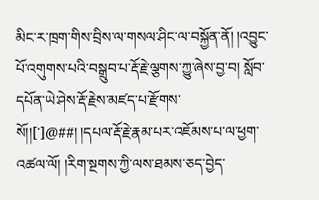མིང་ར་ཁྲག་གིས་བྲིས་ལ་གསལ་ཤིང་ལ་བསྐྱོན་ནོ། །འབྱུང་པོ་འགུགས་པའི་བསྒྲུབ་པ་རྡོ་རྗེ་ལྕགས་ཀྱུ་ཞེས་བྱ་བ། སློབ་དཔོན་ཡེ་ཤེས་རྡོ་རྗེས་མཛད་པ་རྫོགས་སོ།།[་]@##། །དཔལ་རྡོ་རྗེ་རྣམ་པར་འཇོམས་པ་ལ་ཕྱག་འཚལ་ལོ། །རིག་སྔགས་ཀྱི་ལས་ཐམས་ཅད་བྱེད་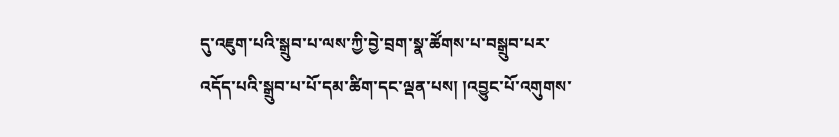དུ་འཇུག་པའི་སྒྲུབ་པ་ལས་ཀྱི་བྱེ་བྲག་སྣ་ཚོགས་པ་བསྒྲུབ་པར་འདོད་པའི་སྒྲུབ་པ་པོ་དམ་ཚིག་དང་ལྡན་པས། །འབྱུང་པོ་འགུགས་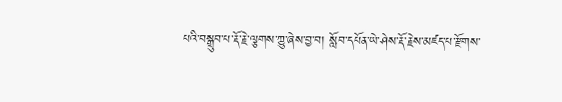པའི་བསྒྲུབ་པ་རྡོ་རྗེ་ལྕགས་ཀྱུ་ཞེས་བྱ་བ། སློབ་དཔོན་ཡེ་ཤེས་རྡོ་རྗེས་མཛད་པ་རྫོགས་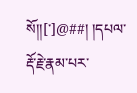སོ།།[་]@##། །དཔལ་རྡོ་རྗེ་རྣམ་པར་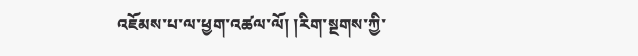འཇོམས་པ་ལ་ཕྱག་འཚལ་ལོ། །རིག་སྔགས་ཀྱི་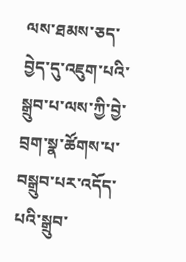ལས་ཐམས་ཅད་བྱེད་དུ་འཇུག་པའི་སྒྲུབ་པ་ལས་ཀྱི་བྱེ་བྲག་སྣ་ཚོགས་པ་བསྒྲུབ་པར་འདོད་པའི་སྒྲུབ་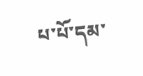པ་པོ་དམ་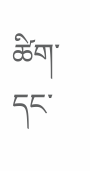ཚིག་དང་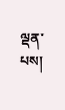ལྡན་པས།